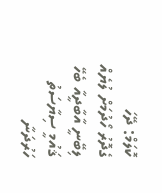ކޮލަމް: ދޭހަ
ގެދޮރު ހޯދުމަށް ލުޔެއް ލިބޭނީ އާބާދީއާ ބެހޭ ޤައުމީ ސިޔާސަތު ހަރުދަނާ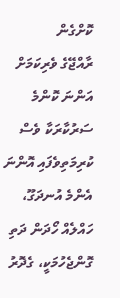ކޮށްގެން
ރާއްޖޭގެ ވެރިކަމަށް އަންނަ ކޮންމެ ސަރުކާރަކާ ވެސް ކުރިމަތިވެފައި އޮންނަ އެންމެ އުނދަގޫ، ހައްލެއް ހޯދަން ދަތި ގޮންޖެހުމަކީ، ގެދޮރު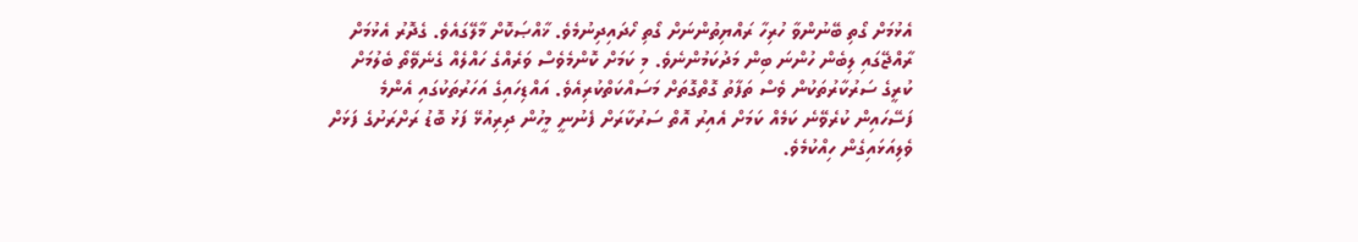އެޅުމަށް ގޯތި ބޭނުންވާ ހުރިހާ ރައްޔިތުންނަށް ގޯތި ހޯދައިދިނުމެވެ. ޚާއްޞަކޮށް މާލޭގައެވެ. ގެދޮރު އެޅުމަށް ރާއްޖޭގައި ލިބެން ހުންނަ ބިން މަދުކަމުންނެވެ. މި ކަމަށް ކޮންމެވެސް ވަރެއްގެ ހައްލެއް ގެނެވޭތޯ ބެލުމަށް ކުރީގެ ސަރުކާރުތަކުން ވެސް ތަފާތު ގޮތްގޮތަށް މަސައްކަތްކުރިއެވެ. އައްޑިހައިގެ އަހަރުތަކުގައި އެންމެ ފަސޭހައިން ކުރެވޭނެ ކަމެއް ކަމަށް އެއިރު އޮތް ސަރުކާރަށް ފެނުނީ މީހުން ދިރިއުޅޭ ފަޅު ބޮޑު ރަށްރަށުގެ ފަޅަށް ވެލިއަޅައިގެން ހިއްކުމެވެ.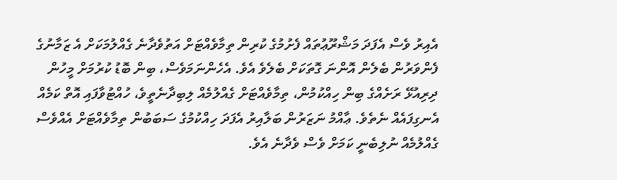އެއިރު ވެސް އެފަދަ މަޝްރޫޢުތައް ފެށުމުގެ ކުރިން ތިމާވެއްޓަށް އަތުވެދާނެ ގެއްލުމަކަށް އެ ޒަމާނުގެ ފެންވަރުން ބެލެން އޮންނަ ގޮތަކަށް ބެލެވެ އެވެ. އެހެންނަމަވެސް، ބިން ބޮޑު ކުރުމަށް މީހުން ދިރިއުޅޭ ރަށެއްގެ ބިން ހިއްކުމުން، ތިމާވެއްޓަށް ގެއްލުމެއް ލިބިދާނެތީވެ، ހުއްޓުވާފައި އޮތް ކަމެއް އެނގިފައެއް ނެތެވެ. ޢާއްމު ނަޒަރުން ބަލާއިރު އެފަދަ ހިއްކުމުގެ ސަބަބުން ތިމާވެއްޓަށް އެއްވެސް ގެއްލުމެއް ނުލިބެނީ ކަމަށް ވެސް ވެދާނެ އެވެ.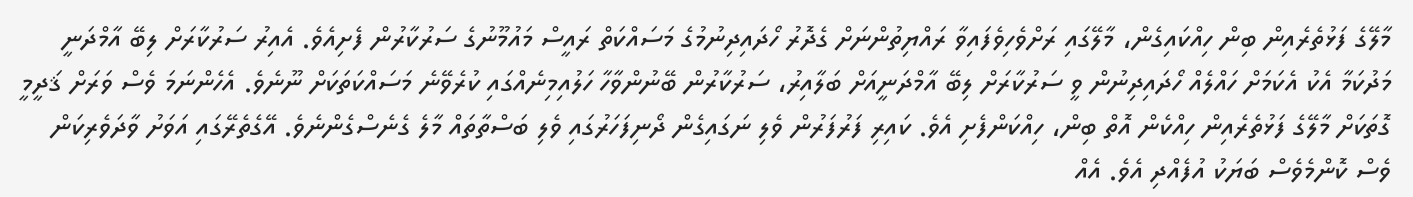މާލޭގެ ފަޅުތެރެއިން ބިން ހިއްކައިގެން، މާލޭގައި ރަށްވެހިވެފައިވާ ރައްޔިތުންނަށް ގެދޮރު ހޯދައިދިނުމުގެ މަސައްކަތް ރައީސް މައުމޫނުގެ ސަރުކާރުން ފެށިއެވެ. އެއިރު ސަރުކާރަށް ލިބޭ އާމްދަނީ މަދުކަމާ އެކު އެކަމަށް ހައްލެއް ހޯދައިދިނުން ވީ ސަރުކާރަށް ލިބޭ އާމްދަނީއަށް ބަލާއިރު، ސަރުކާރުން ބޭނުންވާހާ ހަލުއިމިނެއްގައި ކުރެވޭނެ މަސައްކަތަކަށް ނޫނެވެ. އެހެންނަމަ ވެސް ވަރަށް ޤަދީމީ ގޮތަކަށް މާލޭގެ ފަޅުތެރެއިން ހިއްކެން އޮތް ބިން، ހިއްކަންފެށި އެވެ. ކައިރި ފަރުފަރުން ވެލި ނަގައިގެން ދޯނިފަހަރުގައި ވެލި ބަސްތާތައް މާލެ ގެނެސްގެންނެވެ. އޭގެތެރޭގައި އަވަށު ވާދަވެރިކަން ވެސް ކޮންމެވެސް ބަޔަކު އުފެއްދި އެވެ. އެއް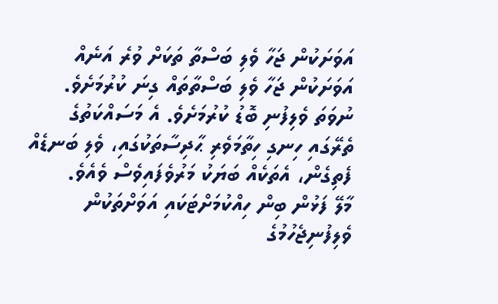އަވަށަކުން ޖަހާ ވެލި ބަސްތާ ތަކަށް ވުރެ އަނެއް އަވަށަކުން ޖަހާ ވެލި ބަސްތާތައް ގިނަ ކުރުމަށެވެ. ނުވަތަ ވެލިފުނި ބޮޑު ކުރުމަށެވެ. އެ މަސައްކަތުގެ ތެރޭގައި ހިނގި ހިތާމަވެރި ޙާދިސާތަކުގައި، ވެލި ބަނޑެއް ފެތިގެން، އެތަކެއް ބަޔަކު މަރުވެފައިވެސް ވެއެވެ.
މާލޭ ފަޅުން ބިން ހިއްކުމަށްޓަކައި އަވަށްތަކުން ވެލިފުނިޖެހުމުގެ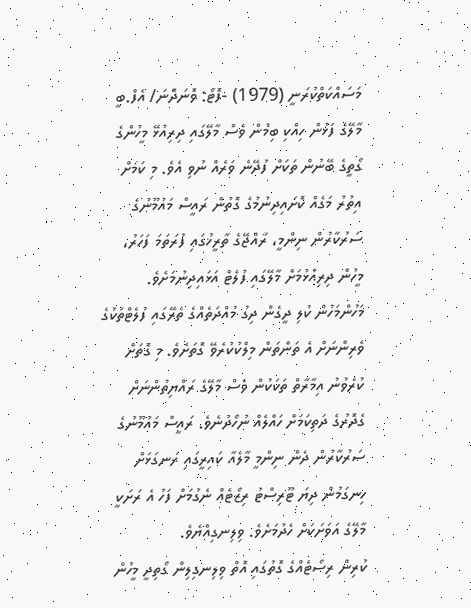މަސައްކަތްކުރަނީ (1979) -ފޮޓޯ: ވޮނަދޮނަ/ އެފް.ބީ
މާލޭގެ ފަޅުން ހިއްކި ބިމުން ވެސް މާލޭގައި ދިރިއުޅޭ މީހުންގެ ގޯތީގެ ބޭނުން ތަކަށް ފުދޭނެ ވަރެއް ނުވި އެވެ. މި ކަމަށް އިތުރު މަގެއް ކޮށައިދިނުމުގެ ގޮތުން ރައީސް މައުމޫނުގެ ސަރުކާރުން ނިންމީ، ރާއްޖޭގެ ތާރީޚުގައި ފުރަތަމަ ފަހަރު، މީހުން ދިރިއުޅުމަށް މާލޭގައި ފުލެޓް އަޅައިދިނުމަށެވެ. މަހުންމަހުން ކުލި ދީގެން ދިގު މުއްދަތެއްގެ ތެރޭގައި ފުލެޓްތަކުގެ ވެރިންނަށް އެ ތަންތަން މިލްކުކުރެވޭ ގޮތަށެވެ. މި ގޮތަށް ކުރެވުނު އިމާރާތް ތަކަކުން ވެސް މާލޭގެ ރައްޔިތުންނަށް ގެދޮރުގެ ދަތިކަމަށް ހައްލެއް ނުހޯދުނެވެ. ރައީސް މައުމޫނުގެ ސަރުކާރުން ދެން ނިންމީ މާލެއާ ކައިރީގައި ރަނގަޅަށް ހިނގަމުން ދިޔަ ޓޫރިސްޓު ރިޒޯޓެއް ނެގުމަށް ފަހު އެ ރަށަކީ މާލޭގެ އަވަށަކަށް ހެދުމަށެވެ. ވިލިނގިއްޔެވެ.
ކުރިން ރިސޯޓެއްގެ ގޮތުގައި އޮތް ވިލިނގިލިން ގޯތިދީ މީހުން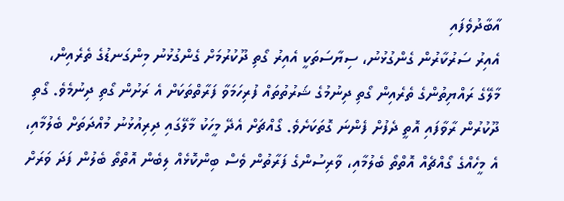އާބާދުވެފައި
އެއިރު ސަރުކާރުން ގެންގުޅުނު، ސިޔާސަތަކީ އެއިރު ގޯތި ދޫކުރުމަށް ގެންގުޅުނު މިންގަނޑުގެ ތެރެއިން، މާލޭގެ ރައްޔިތުންގެ ތެރެއިން ގޯތި ދިނުމުގެ ޝަރުތުތައް ފުރިހަމަވާ ފަރާތްތަކަށް އެ ރަށުން ގޯތި ދިނުމެވެ. ގޯތި ދޫކުރުން ރާވާފައި އޮތީ ދެފުށް ފެންނަ ގޮތަކަށެވެ. ގޯއްޗަށް އެދޭ މީހަކު މާލޭގައި ދިރިއުޅުނު މުއްދަތަށް ބެލުމާއި، އެ މީހެއްގެ ގޯއްޗެއް އޮތްތޯ ބެލުމާއި، ވާރިސުންގެ ފަރާތުން ވެސް ބިންކޮޅެއް ލިބެން އޮތްތޯ ބެލުން ފަދަ ވަރަށް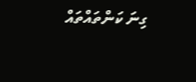ގިނަ ކަންތައްތައް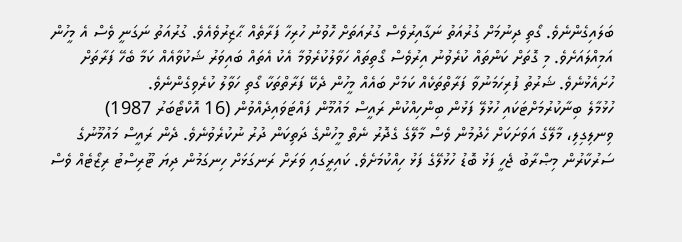ބަލައިގެންނެވެ. ގޯތި ދިނުމަށް ގުރުއަތު ނަގާއިރުވެސް ގުރުއަތަށް ހޮވުނު ހުރިހާ ފަރާތެއް ޙާޒިރުވެއެވެ. ގުރުއަތު ނަގަނީ ވެސް އެ މީހުން އަމިއްލައަށެވެ. މި ގޮތަށް ކަންތައް ކުރެވުނު އިރުވެސް ގޯތިތައް ހަވާލުކުރެވުމާ އެކު އެތައް ބައިވަރު ޝަކުވާއެއް ކަމާ ބެހޭ ފަރާތަށް ހުށައެޅުނެވެ. ޝަރުތު ފުރިހަމަނުވާ ފަރާތްތަކެއް ކަމަށް ބައެއް މީހުން ދެކޭ ފަރާތްތަކާ ގޯތި ހަވާލު ކުރެވިގެންނެވެ.
ހުޅުމާލެ ބިނާކުރުމަށްޓަކައި ހުޅުލޭ ފަޅުން ބިންހިއްކުން ރައީސް މައުމޫން ފައްޓަވައިދެއްވުން (16 އޮކްޓޯބަރު 1987)
ވިނލިގިލި، މާލޭގެ އަވަށަކަށް ހެދުމުން ވެސް މާލޭގެ ގެދޮރު ނެތް މީހުންގެ ދަތިކަން ދުރު ނުކުރެވުނެވެ. ދެން ރައީސް މައުމޫނުގެ ސަރުކާރުން މިޞްރާބު ޖެހީ ފަޅު ބޮޑު ހުޅުލޭގެ ފަޅު ހިއްކުމަށެވެ. ކައިރީގައި ވަރަށް ރަނގަޅަށް ހިނގަމުން ދިޔަ ޓޫރިސްޓު ރިޒޯޓެއް ވެސް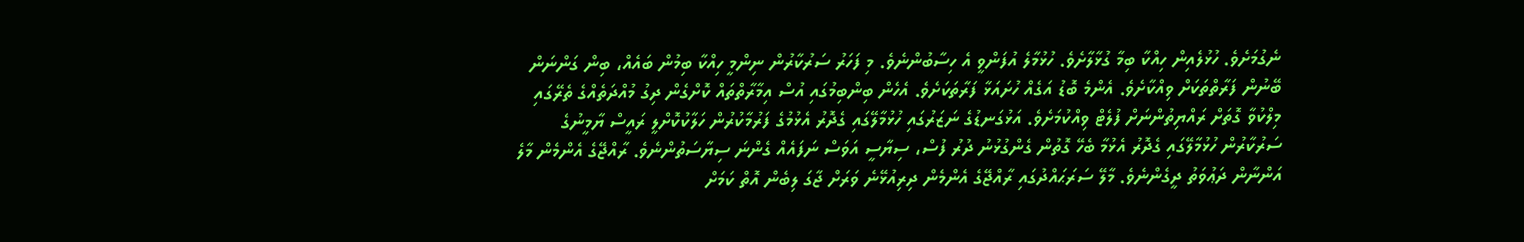ނެގުމަށެވެ. ހުޅުލެއިން ހިއްކާ ބިމާ ގުޅާލާށެވެ. ހުޅުމާލެ އުފަންވީ އެ ހިސާބުންނެވެ. މި ފަހަރު ސަރުކާރުން ނިންމީ ހިއްކާ ބިމުން ބައެއް، ބިން ގަންނަން ބޭނުން ފަރާތްތަކަށް ވިއްކާށެވެ. އެންމެ ބޮޑު އަގެއް ހުށައަޅާ ފަރާތަކަށެވެ. އެހެން ބިންބިމުގައި އުސް އިމާރާތްތައް ކޮށްގެން ދިގު މުއްދަތެއްގެ ތެރޭގައި މިލްކުވާ ގޮތަށް ރައްޔިތުންނަށް ފުލެޓް ވިއްކުމަށެވެ. އަޅުގަނޑުގެ ނަޒަރުގައި ހުޅުމާލޭގައި ގެދޮރު އެޅުމުގެ ފަރުމާކުރުން ހަލާކުކޮށްލީ ރައީސް ޔާމީނުގެ ސަރުކާރުން ހުޅުމާލޭގައި ގެދޮރު އެޅުމާ ބެހޭ ގޮތުން ގެންގުޅުނު ދުރު ފުސް، ސިޔާސީ އަވަސް ނަފައެއް ގެންނަ ސިޔާސަތުންނެވެ. ރާއްޖޭގެ އެންމެން މާލެ އަންނާން ދަޢުވަތު ދީގެންނެވެ. މާލޭ ސަރަޙައްދުގައި ރާއްޖޭގެ އެންމެން ދިރިއުޅޭނެ ވަރަށް ޖާގަ ލިބެން އޮތް ކަމަށް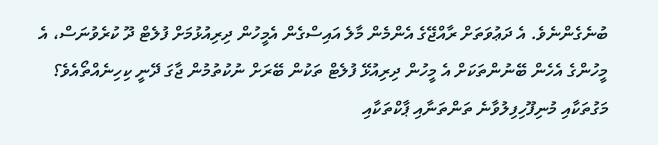ބުނެގެންނެވެ. އެ ދަޢުވަތަށް ރާއްޖޭގެ އެންމެން މާލެ އައިސްގެން އެމީހުން ދިރިއުޅުމަށް ފުލެޓް ދޫ ކުރެވުނަސް، އެ މީހުންގެ އެހެން ބޭނުންތަކަށް އެ މީހުން ދިރިއުޅޭ ފުލެޓް ތަކުން ބޭރަށް ނުކުތުމުން ޖާގަ ދޭނީ ކިހިނެއްތޯއެވެ؟ މަގުތަކާއި މުނިފޫހިފިލުވާނެ ތަންތަނާއި ޕާކްތަކާއި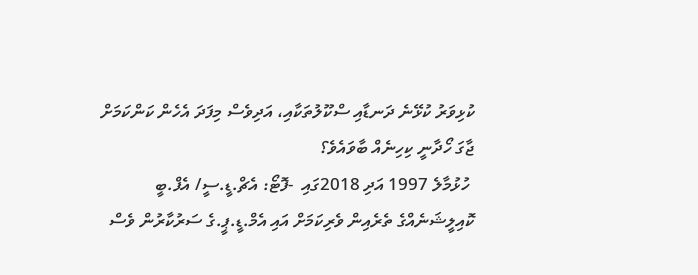ކުޅިވަރު ކުޅޭނެ ދަނޑާއި ސްކޫލުތަކާއި، އަދިވެސް މިފަދަ އެހެން ކަންކަމަށް ޖާގަ ހޯދާނީ ކިހިނެއް ބާވައެވެ؟
 ހުޅުމާލެ 1997 އަދި 2018ގައި  -ފޮޓޯ: އެޗް.ޑީ.ސީ/ އެފް.ބީ
ކޮއިލީޝަނެއްގެ ތެރެއިން ވެރިކަމަށް އައި އެމް.ޑީ.ޕީ.ގެ ސަރުކާރުން ވެސް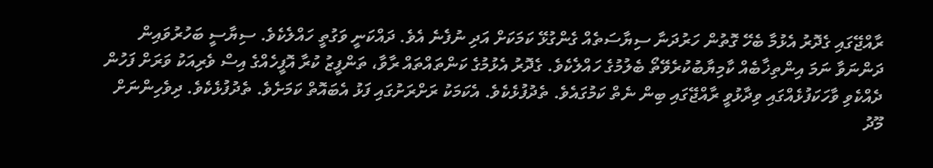ރާއްޖޭގައި ގެދޮރު އެޅުމާ ބެހޭ ގޮތުން ހަރުދަނާ ސިޔާސަތެއް ގެންގުޅޭ ކަމަކަށް އަދި ނުފެނެ އެވެ. ދައްކަނީ ވަގުތީ ހައްލެކެވެ. ސިޔާސީ ބަހުރުވައިން ދަންނަވާ ނަމަ އިންތިޚާބެއް ކާމިޔާބުކުރެވޭތޯ ބެލުމުގެ ހައްލެކެވެ. ގެދޮރު އެޅުމުގެ ކަންތައްތައް ރާވާ، ތަންފީޒު ކުރާ އޮފީހެއްގެ އިސް ވެރިއަކު ވަރަށް ފަހުން ދެއްކެވި ވާހަކަފުޅެއްގައި ވިދާޅުވީ ރާއްޖޭގައި ބިން ނެތް ކަމުގައެވެ. ތެދުފުޅެކެވެ. އެކަމަކު ރަށްރަށުގައި ފަޅު އެބައޮތް ކަމަށެވެ. ތެދުފުޅެކެވެ. ދިވެހިންނަށް މޫދު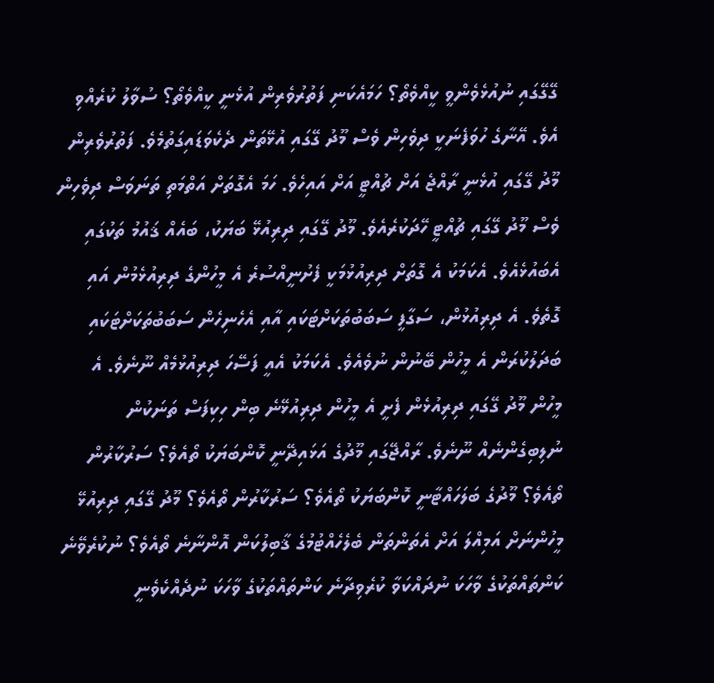ގޭގޭގައި ނުއުޅެވެންވީ ކީއްވެތޯ؟ ހަމައެކަނި ފަތުރުވެރިން އުޅެނީ ކީއްވެތޯ؟ ސުވާލު ކުރެއްވި އެވެ. އޭނާގެ ހުވަފެނަކީ ދިވެހިން ވެސް މޫދު ގޭގައި އުޅޭތަން ދެކެވަޑައިގަތުމެވެ. ފަތުރުވެރިން މޫދު ގޭގައި އުޅެނީ ރާއްޖެ އަށް ޗުއްޓީ އަށް އައިހެވެ. ހަމަ އެގޮތަށް އަތްމަތި ތަނަވަސް ދިވެހިން ވެސް މޫދު ގޭގައި ޗުއްޓީ ހޭދަކުރެއެވެ. މޫދު ގޭގައި ދިރިއުޅޭ ބަޔަކު، ބައެއް ޤައުމު ތަކުގައި އެބައުޅެއެވެ. އެކަމަކު އެ ގޮތަށް ދިރިއުޅުމަކީ ފެށުނީއްސުރެ އެ މީހުންގެ ދިރިއުޅެމުން އައި ގޮތެވެ. އެ ދިރިއުޅުން، ސަގާފީ ސަބަބުތަކަށްޓަކައި އާއި އެހެނިހެން ސަބަބުތަކަށްޓަކައި ބަދަލުކުރަން އެ މީހުން ބޭނުން ނުވެއެވެ. އެކަމަކު އެއީ ފަސޭހަ ދިރިއުޅުމެއް ނޫނެވެ. އެ މީހުން މޫދު ގޭގައި ދިރިއުޅެން ފެށީ އެ މީހުން ދިރިއުޅޭނެ ބިން ހިކިފަސް ތަނަކުން ނުލިބިގެންނެއް ނޫނެވެ. ރާއްޖޭގައި މޫދުގެ އަޅައިދޭނީ ކޮންބަޔަކު ތޯއެވެ؟ ސަރުކާރުން ތޯއެވެ؟ މޫދުގެ ބަލަހައްޓާނީ ކޮންބަޔަކު ތޯއެވެ؟ ސަރުކާރުން ތޯއެވެ؟ މޫދު ގޭގައި ދިރިއުޅޭ މީހުންނަށް އަމިއްލަ އަށް އެތަންތަން ބެލެހެއްޓުމުގެ ޤާބިލުކަން އޮންނާނެ ތޯއެވެ؟ ނުކުރެވޭނެ ކަންތައްތަކުގެ ވާހަކަ ނުދައްކަވާ ކުރެވިދާނެ ކަންތައްތަކުގެ ވާހަކަ ނުދެއްކެވެނީ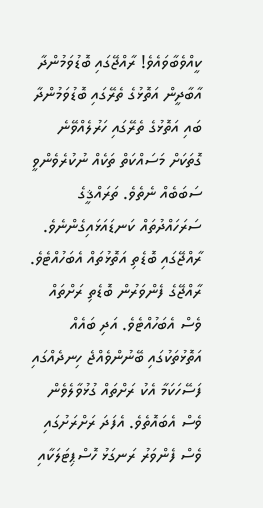ކީއްވެބާވައެވެ! ރާއްޖޭގައި ބޮޑުވަމުންދާ އާބާދީން އަތޮޅުގެ ތެރޭގައި ބޮޑުވަމުންދާ ބައި އަތޮޅުގެ ތެރޭގައި ހަރުލެއްވޭނެ ގޮތަކަށް މަސައްކަތް ތަކެއް ނުކުރެވެންވީ ސަބަބެއް ނެތެވެ. ތަރައްޤީގެ ސަރަހައްދުތައް ކަނޑައަޅައިގެންނެވެ. ރާއްޖޭގައި ބޮޑެތި އަތޮޅުތައް އެބަހުއްޓެވެ. ރާއްޖޭގެ ފެންވަރުން ބޮޑެތި ރަށްތައް ވެސް އެބަހުއްޓެވެ. އަދި ބައެއް އަތޮޅުތަކުގައި ބޭނުންވެއްޖެ ހިނދެއްގައި ފަސޭހަކަމާ އެކު ރަށްތައް ގުޅުވާލެވެން ވެސް އެބައޮތެވެ. އެފަދަ ރަށްރަށުގައި ވެސް ފެންވަރު ރަނގަޅު ހޮސްޕިޓަލަކާއި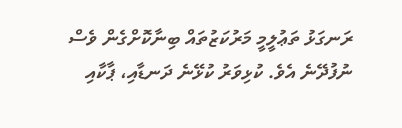ރަނގަޅު ތަޢުލީމީ މަރުކަޒުތައް ބިނާކޮށްގެން ވެސް ނުފުދޭނެ އެވެ. ކުޅިވަރު ކުޅޭނެ ދަނޑާއި، ޕާކާއި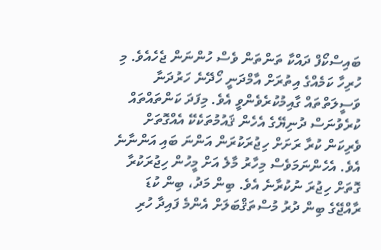ބައިސްކޯފް ދައްކާ ތަންތަން ވެސް ހުންނަން ޖެހެއެވެ. މި ހުރިހާ ކަމެއްގެ އިތުރަށް އާމްދަނީ ހޯދޭނެ ހަރުދަނާ ވަސީލަތްތައް ގާއިމުކުރެވެންވީ އެވެ. މިފަދަ ކަންތައްތައް ކުރެވުނަސް ދުނިޔޭގެ އެހެން ޤައުމުތަކެކޭ އެއްގޮތަށް ވެރިކަން ކުރާ ރަށަށް ހިޖުރަކުރަން އަންނަ ބައި އަންނާނެ އެވެ. އެހެންނަމަވެސް މިހާރު މާލެ އަށް މީހުން ހިޖުރަކުރާ ގޮތަށް ހިޖުރަ ނުކުރާނެ އެވެ. ބިން މަދު، ބިން ކުޑަ ރާއްޖޭގެ ބިން ދުރު މުސްތަޤްބަލަށް އެންމެ ފައިދާ ހުރި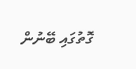ގޮތުގައި ބޭނުން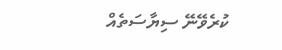ކުރެވޭނޭ ސިޔާސަތެއް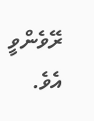ރޭވެންވީ އެވެ.